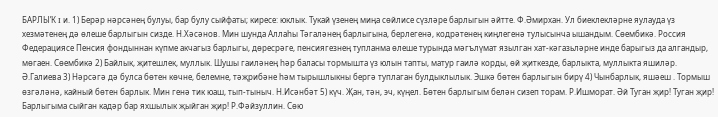БАРЛЫ’К I и. 1) Берәр нәрсәнең булуы, бар булу сыйфаты; киресе: юклык. Тукай үзенең миңа сөйлисе сүзләре барлыгын әйтте. Ф.Әмирхан. Ул биеклекләрне яулауда үз хезмәтенең дә өлеше барлыгын сизде. Н.Хәсәнов. Мин шунда Аллаһы Тәгаләнең барлыгына, берлегенә, кодрәтенең киңлегенә тулысынча ышандым. Сөембикә. Россия Федерациясе Пенсия фондыннан күпме акчагыз барлыгы, дөресрәге, пенсиягезнең тупланма өлеше турында мәгълүмат язылган хат-кәгазьләрне инде барыгыз да алгандыр, мөгаен. Сөембикә 2) Байлык, җитешлек, муллык. Шушы гаиләнең һәр баласы тормышта үз юлын тапты, матур гаилә корды, өй җиткезде, барлыкта, муллыкта яшиләр. Ә.Галиева 3) Нәрсәгә дә булса бөтен көчне, белемне, тәҗрибәне һәм тырышлыкны бергә туплаган булдыклылык. Эшкә бөтен барлыгын бирү 4) Чынбарлык, яшәеш . Тормыш өзгәләнә, кайный бөтен барлык. Мин генә тик юаш, тып-тыныч. Н.Исәнбәт 5) күч. Җан, тән, эч, күңел. Бөтен барлыгым белән сизеп торам. Р.Ишморат. Әй Туган җир! Туган җир! Барлыгыма сыйган кадәр бар яхшылык җыйган җир! Р.Фәйзуллин. Сөю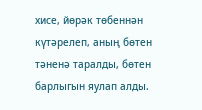хисе, йөрәк төбеннән күтәрелеп, аның бөтен тәненә таралды, бөтен барлыгын яулап алды.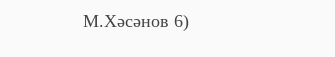М.Хәсәнов 6)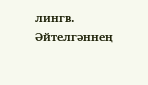лингв. Әйтелгәннең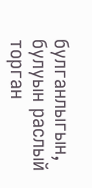булганлыгын, булуын раслый торган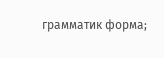грамматик форма;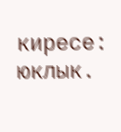киресе: юклык.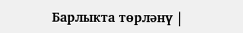Барлыкта төрләнү |